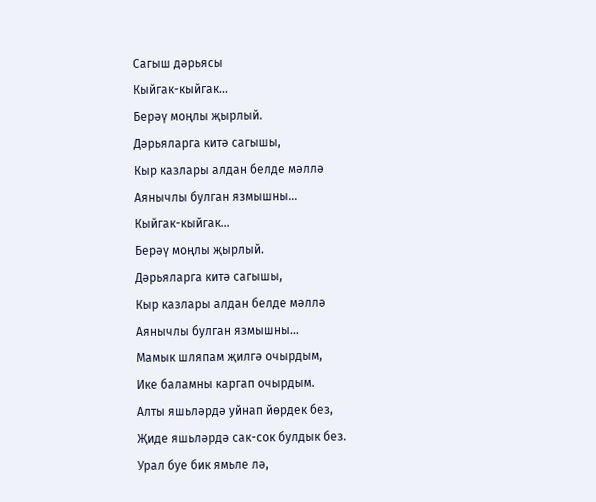Сагыш дәрьясы
Кыйгак-кыйгак…
Берәү моңлы җырлый.
Дәрьяларга китә сагышы,
Кыр казлары алдан белде мәллә
Аянычлы булган язмышны…
Кыйгак-кыйгак…
Берәү моңлы җырлый.
Дәрьяларга китә сагышы,
Кыр казлары алдан белде мәллә
Аянычлы булган язмышны…
Мамык шляпам җилгә очырдым,
Ике баламны каргап очырдым.
Алты яшьләрдә уйнап йөрдек без,
Җиде яшьләрдә сак-сок булдык без.
Урал буе бик ямьле лә,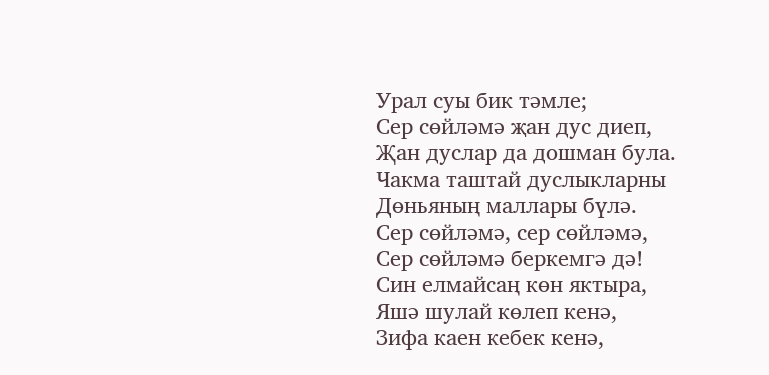Урал суы бик тәмле;
Сер сөйләмә җан дус диеп,
Җан дуслар да дошман була.
Чакма таштай дуслыкларны
Дөньяның маллары бүлә.
Сер сөйләмә, сер сөйләмә,
Сер сөйләмә беркемгә дә!
Син елмайсаң көн яктыра,
Яшә шулай көлеп кенә,
Зифа каен кебек кенә,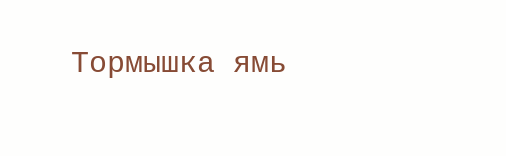Тормышка ямь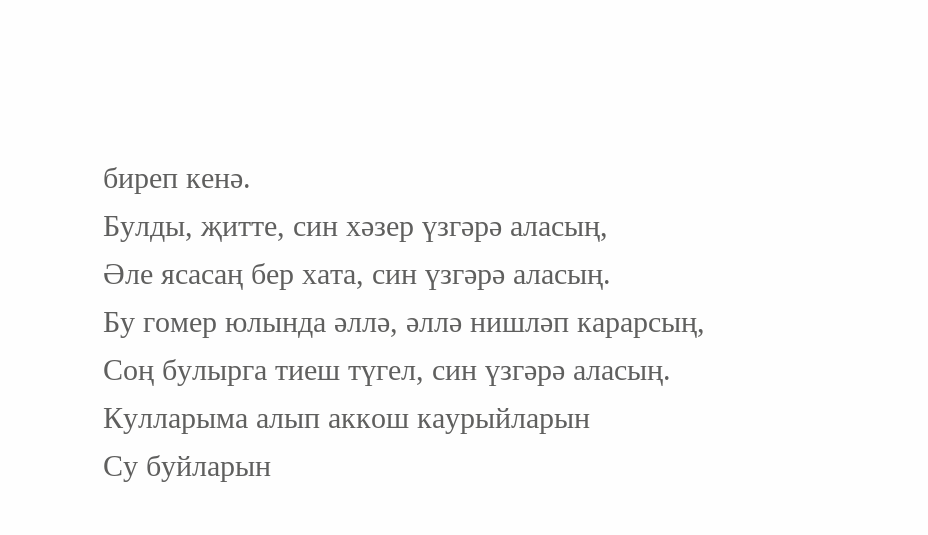биреп кенә.
Булды, җитте, син хәзер үзгәрә аласың,
Әле ясасаң бер хата, син үзгәрә аласың.
Бу гомер юлында әллә, әллә нишләп карарсың,
Соң булырга тиеш түгел, син үзгәрә аласың.
Кулларыма алып аккош каурыйларын
Су буйларын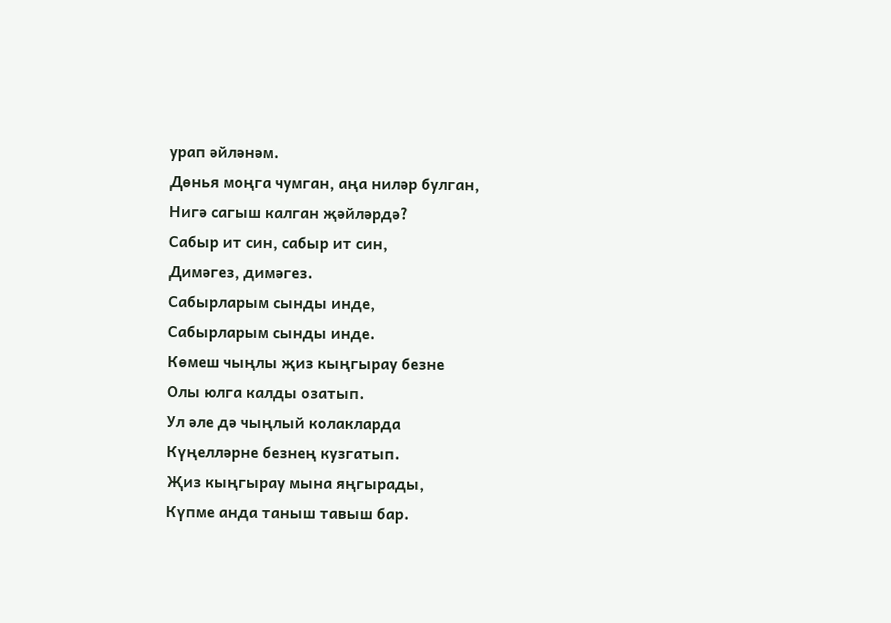урап әйләнәм.
Дөнья моңга чумган, аңа ниләр булган,
Нигә сагыш калган җәйләрдә?
Сабыр ит син, сабыр ит син,
Димәгез, димәгез.
Сабырларым сынды инде,
Сабырларым сынды инде.
Көмеш чыңлы җиз кыңгырау безне
Олы юлга калды озатып.
Ул әле дә чыңлый колакларда
Күңелләрне безнең кузгатып.
Җиз кыңгырау мына яңгырады,
Күпме анда таныш тавыш бар.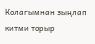Колагымнан зыңлап китми торыр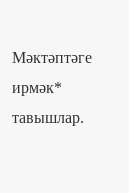Мәктәптәге ирмәк* тавышлар.